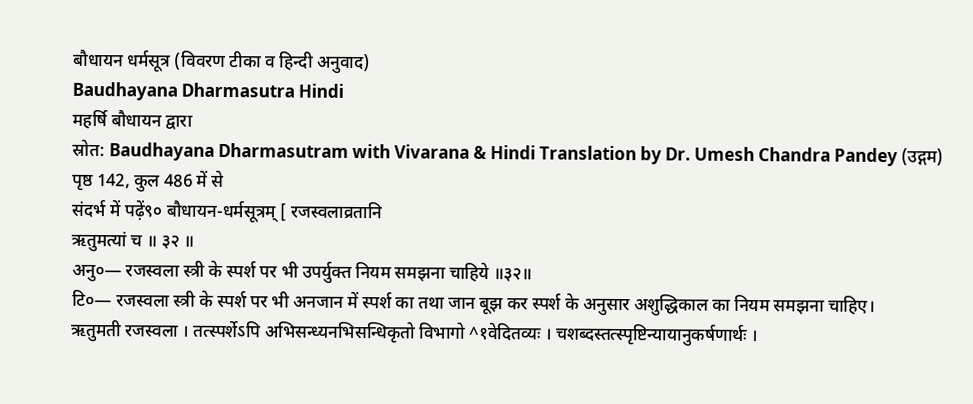बौधायन धर्मसूत्र (विवरण टीका व हिन्दी अनुवाद)
Baudhayana Dharmasutra Hindi
महर्षि बौधायन द्वारा
स्रोत: Baudhayana Dharmasutram with Vivarana & Hindi Translation by Dr. Umesh Chandra Pandey (उद्गम)
पृष्ठ 142, कुल 486 में से
संदर्भ में पढ़ें९० बौधायन-धर्मसूत्रम् [ रजस्वलाव्रतानि
ऋतुमत्यां च ॥ ३२ ॥
अनु०— रजस्वला स्त्री के स्पर्श पर भी उपर्युक्त नियम समझना चाहिये ॥३२॥
टि०— रजस्वला स्त्री के स्पर्श पर भी अनजान में स्पर्श का तथा जान बूझ कर स्पर्श के अनुसार अशुद्धिकाल का नियम समझना चाहिए।
ऋतुमती रजस्वला । तत्स्पर्शेऽपि अभिसन्ध्यनभिसन्धिकृतो विभागो ^१वेदितव्यः । चशब्दस्तत्स्पृष्टिन्यायानुकर्षणार्थः ।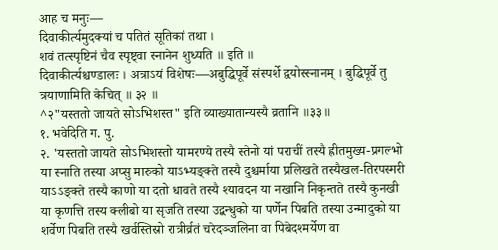आह च मनुः—
दिवाकीर्त्यमुदक्यां च पतितं सूतिकां तथा ।
शवं तत्स्पृष्टिनं चैव स्पृष्ट्वा स्नानेन शुध्यति ॥ इति ॥
दिवाकीर्त्यश्चण्डालः । अत्राऽयं विशेषः—अबुद्धिपूर्वे संस्पर्शे द्वयोस्स्नानम् । बुद्धिपूर्वे तु त्रयाणामिति केचित् ॥ ३२ ॥
^२"यस्ततो जायते सोऽभिशस्त" इति व्याख्यातान्यस्यै व्रतानि ॥३३॥
१. भवेदिति ग. पु.
२. 'यस्ततो जायते सोऽभिशस्तो यामरण्ये तस्यै स्तेनो यां पराचीं तस्यै ह्रीतमुख्य-प्रगल्भो या स्नाति तस्या अप्सु मारुको याऽभ्यङ्क्ते तस्यै दुश्चर्माया प्रलिखते तस्यैखल-तिरपस्मरी याऽऽङ्क्ते तस्यै काणो या दतो धावते तस्यै श्यावदन या नखानि निकृन्तते तस्यै कुनखी या कृणत्ति तस्य क्लीबो या सृजति तस्या उद्बन्धुको या पर्णेन पिबति तस्या उन्मादुको या शर्वेण पिबति तस्यै खर्वस्तिस्रो रात्रीर्व्रतं चरेदञ्जलिना वा पिबेदश्मर्येण वा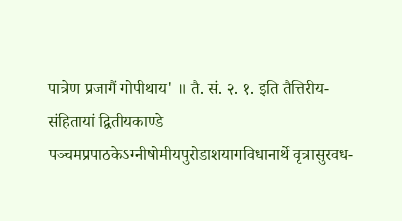पात्रेण प्रजागैं गोपीथाय' ॥ तै. सं. २. १. इति तैत्तिरीय-संहितायां द्वितीयकाण्डे पञ्चमप्रपाठकेऽग्नीषोमीयपुरोडाशयागविधानार्थे वृत्रासुरवध-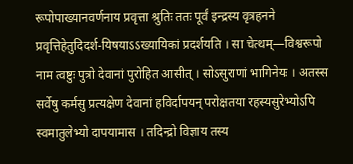रूपोपाख्यानवर्णनाय प्रवृत्ता श्रुतिः ततः पूर्वं इन्द्रस्य वृत्रहनने प्रवृत्तिहेतुदिदर्श-यिषयाऽऽख्यायिकां प्रदर्शयति । सा चेत्थम्—विश्वरूपो नाम त्वष्टुः पुत्रो देवानां पुरोहित आसीत् । सोऽसुराणां भागिनेयः । अतस्स सर्वेषु कर्मसु प्रत्यक्षेण देवानां हविर्दापयन् परोक्षतया रहस्यसुरेभ्योऽपि स्वमातुलेभ्यो दापयामास । तदिन्द्रो विज्ञाय तस्य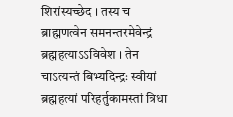शिरांस्यच्छेद । तस्य च ब्राह्मणत्वेन समनन्तरमेवेन्द्रं ब्रह्महत्याऽऽविवेश । तेन चाऽत्यन्तं बिभ्यदिन्द्रः स्वीयां ब्रह्महत्यां परिहर्तुकामस्तां त्रिधा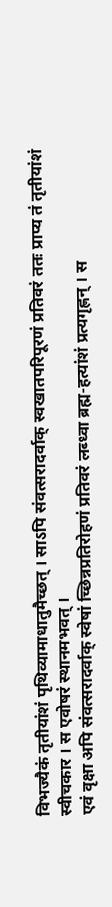विभज्यैकं तृतीयांशं पृथिव्यामाधातुमैच्छत् । साऽपि संवत्सरादर्वाक् स्वखातपरिपूरणं प्रतिवरं ततः प्राप्य तं तृतीयांशं स्वीचकार । स एवोषरं स्थानमभवत् ।
एवं वृक्षा अपि संवत्सरादर्वाक् स्वेषां च्छिन्नप्रतिरोहणं प्रतिवरं लब्ध्वा ब्रह्म-हत्यांशं प्रत्यगृह्णन् । स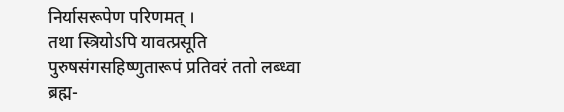निर्यासरूपेण परिणमत् ।
तथा स्त्रियोऽपि यावत्प्रसूति पुरुषसंगसहिष्णुतारूपं प्रतिवरं ततो लब्ध्वा ब्रह्म-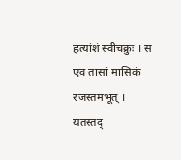हत्यांशं स्वीचक्रुः । स एव तासां मासिकं रजस्तमभूत् । यतस्तद्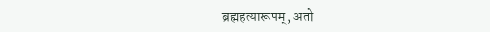ब्रह्महत्यारूपम्, अतो